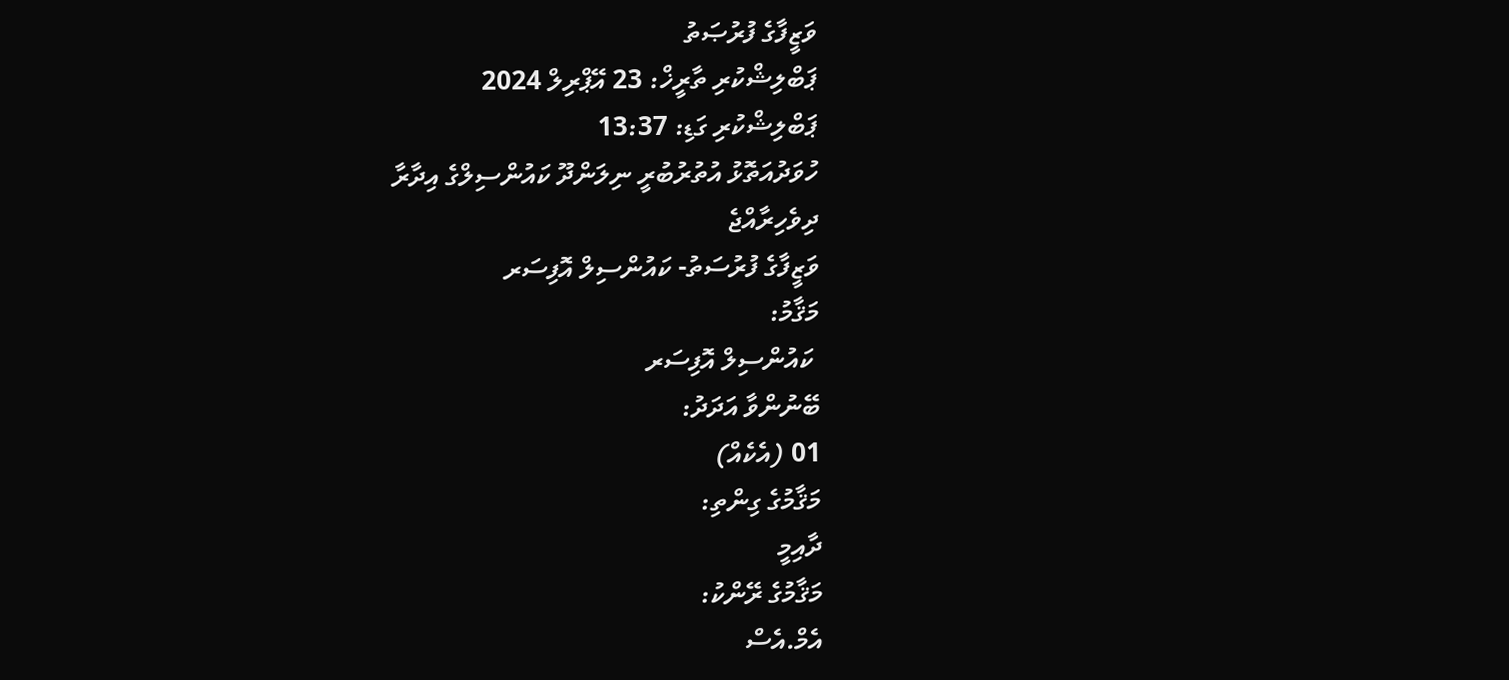ވަޒީފާގެ ފުރުޞަތު
ޕަބްލިޝްކުރި ތާރީޚް: 23 އޭޕްރިލް 2024
ޕަބްލިޝްކުރި ގަޑި: 13:37
ހުވަދުއަތޮޅު އުތުރުބުރީ ނިލަންދޫ ކައުންސިލްގެ އިދާރާ
ދިވެހިރާއްޖެ
ވަޒީފާގެ ފުރުސަތު- ކައުންސިލް އޮފިސަރ
މަޤާމު:
 ކައުންސިލް އޮފިސަރ
ބޭނުންވާ އަދަދު:
01 (އެކެއް)
މަޤާމުގެ ގިންތި:
ދާއިމީ
މަޤާމުގެ ރޭންކު:
އެމް.އެސް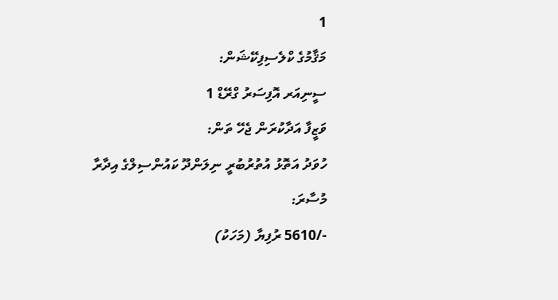1
މަޤާމުގެ ކްލެސިފިކޭޝަން:
ސީނިއަރ އޮފިސަރު ގްރޭޑް 1
ވަޒީފާ އަދާކުރަން ޖެހޭ ތަން:
ހުވަދު އަތޮޅު އުތުރުބުރީ ނިލަންދޫ ކައުންސިލްގެ އިދާރާ
މުސާރަ:
-/5610 ރުފިޔާ (މަހަކު)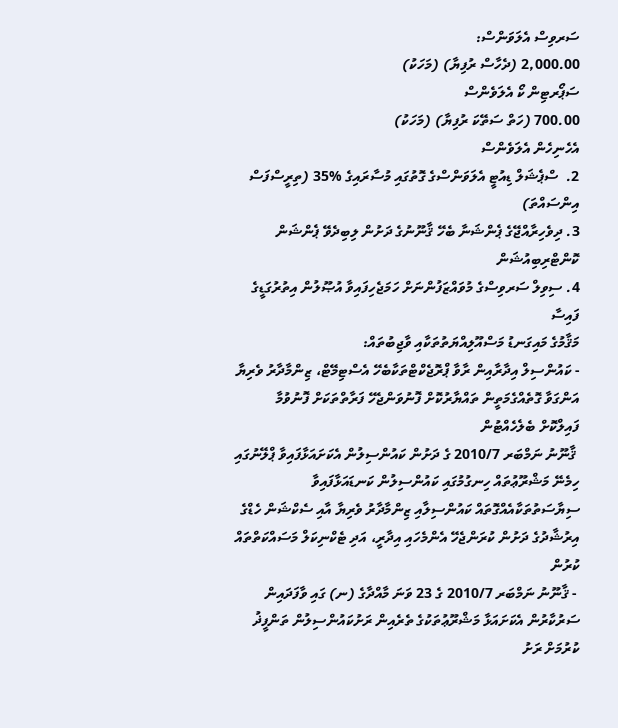ސަރވިސް އެލަވަންސް:
2,000.00 (ދެހާސް ރުފިޔާ) (މަހަކު)
ސަޕޯރޓިން ކޯ އެލަވެންސް
700.00 (ހަތް ސަތޭކަ ރުފިޔާ) (މަހަކު)
އެހެނިހެން އެލަވެންސް
2.  ސްޕެޝަލް ޑިއުޓީ އެލަވަންސްގެ ގޮތުގައި މުސާރައިގެ %35 (ތިރީސްފަސް އިންސައްތަ)
3. ދިވެހިރާއްޖޭގެ ޕެންޝަނާ ބެހޭ ޤާނޫނުގެ ދަށުން ލިބިދެވޭ ޕެންޝަން ކޮންޓްރިބިއުޝަން
4. ސިވިލް ސަރވިސްގެ މުވައްޒަފުންނަށް ހަމަޖެހިފައިވާ އުޞޫލުން އިތުރުގަޑީގެ ފައިސާ
މަޤާމުގެ މައިގަނޑު މަސްއޫލިއްޔަތުތަކާއި ވާޖިބުތައް:
- ކައުންސިލް އިދާރާއިން ރާވާ ޕްރޮޖެކްޓްތަކާބެހޭ އެސްޓިމޭޓް، ޒިންމާދާރު ވެރިޔާ އަންގަވާ ގޮތެއްގެމަތީން ތައްޔާރުކޮށް ފޮނުވަންޖެހޭ ފަރާތްތަކަށް ފޮނުވުމާ ފައިލްކޮށް ބެލެހެއްޓުން
 ޤާނޫނު ނަމްބަރ 2010/7 ގެ ދަށުން ކައުންސިލުން އެކަށައަޅާފައިވާ ޕްލޭނުގައި ހިމެނޭ މަޝްރޫޢުތައް ހިނގުމުގައި ކައުންސިލުން ކަނޑައަޅާފައިވާ ސިޔާސަތުތަކާއެއްގޮތައް ކައުންސިލާއި ޒިންމާދާރު ވެރިޔާ އާއި ސެކްޝަން ހެޑްގެ އިރުޝާދުގެ ދަށުން ކުރަންޖެހޭ އެންމެހައި އިދާރީ، އަދި ޓެކްނިކަލް މަސައްކަތްތައް ކުރުން
 - ޤާނޫނު ނަމްބަރ 2010/7 ގެ 23 ވަނަ މާއްދާގެ (ނ) ގައި ވާފަދައިން ސަރުކާރުން އެކަށައަޅާ މަޝްރޫޢުތަކުގެ ތެރެއިން ރަށުކައުންސިލުން ތަންފީޛު ކުރުމަށް ރަށު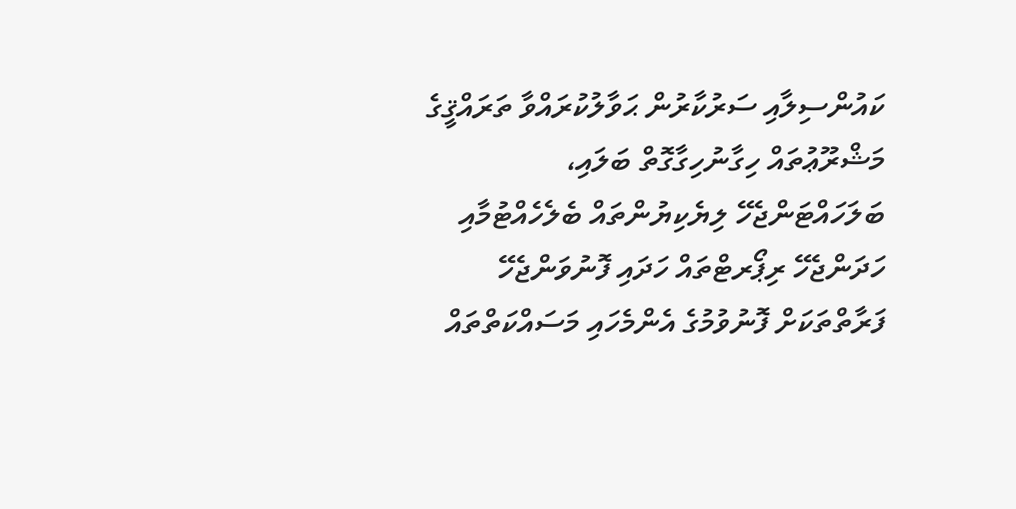ކައުންސިލާއި ސަރުކާރުން ޙަވާލުކުރައްވާ ތަރައްޤީގެ މަޝްރޫޢުތައް ހިގާނުހިގާގޮތް ބަލައި، ބަލަހައްޓަންޖެހޭ ލިޔެކިޔުންތައް ބެލެހެއްޓުމާއި ހަދަންޖެހޭ ރިޕޯރޓްތައް ހަދައި ފޮނުވަންޖެހޭ ފަރާތްތަކަށް ފޮނުވުމުގެ އެންމެހައި މަސައްކަތްތައް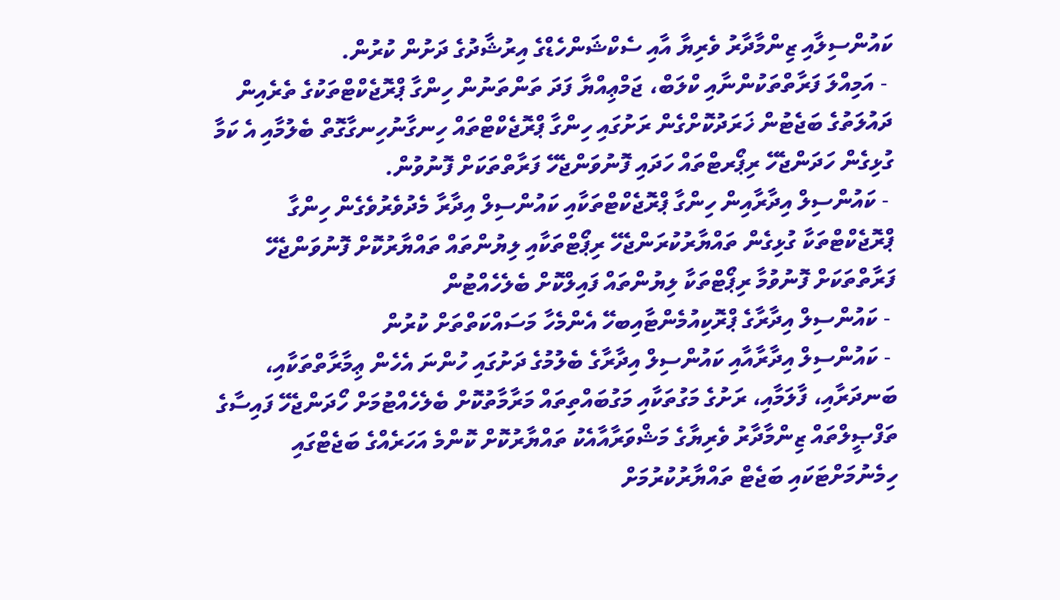ކައުންސިލާއި ޒިންމާދާރު ވެރިޔާ އާއި ސެކްޝަންހެޑްގެ އިރުޝާދުގެ ދަށުން ކުރުން.
 - އަމިއްލަ ފަރާތްތަކުންނާއި ކްލަބް، ޖަމްޢިއްޔާ ފަދަ ތަންތަނުން ހިންގާ ޕްރޮޖެކްޓްތަކުގެ ތެރެއިން ދައުލަތުގެ ބަޖެޓުން ޚަރަދުކޮށްގެން ރަށުގައި ހިންގާ ޕްރޮޖެކްޓްތައް ހިނގާނުހިނގާގޮތް ބެލުމާއި އެ ކަމާ ގުޅިގެން ހަދަންޖެހޭ ރިޕޯރޓްތައް ހަދައި ފޮނުވަންޖެހޭ ފަރާތްތަކަށް ފޮނުވުން.
 - ކައުންސިލް އިދާރާއިން ހިންގާ ޕްރޮޖެކްޓްތަކާއި ކައުންސިލް އިދާރާ މެދުވެރުވެގެން ހިންގާ ޕްރޮޖެކްޓްތަކާ ގުޅިގެން ތައްޔާރުކުރަންޖެހޭ ރިޕޯޓްތަކާއި ލިޔުންތައް ތައްޔާރުކޮށް ފޮނުވަންޖެހޭ ފަރާތްތަކަށް ފޮނުވުމާ ރިޕޯޓްތަކާ ލިޔުންތައް ފައިލްކޮށް ބެލެހެއްޓުން
 - ކައުންސިލް އިދާރާގެ ޕްރޮކިއުމެންޓާއިބހޭ އެންމެހާ މަސައްކަތްތަށް ކުރުން
 - ކައުންސިލް އިދާރާއާއި ކައުންސިލް އިދާރާގެ ބެލުމުގެ ދަށުގައި ހުންނަ އެހެން ޢިމާރާތްތަކާއި، ބަނދަރާއި، ފާލަމާއި، ރަށުގެ މަގުތަކާއި މަގުބައްތިތައް މަރާމާތުކޮށް ބެލެހެއްޓުމަށް ހޯދަންޖެހޭ ފައިސާގެ ތަފްޞީލްތައް ޒިންމާދާރު ވެރިޔާގެ މަޝްވަރާއާއެކު ތައްޔާރުކޮށް ކޮންމެ އަހަރެއްގެ ބަޖެޓްގައި ހިމެނުމަށްޓަކައި ބަޖެޓް ތައްޔާރުކުރުމަށް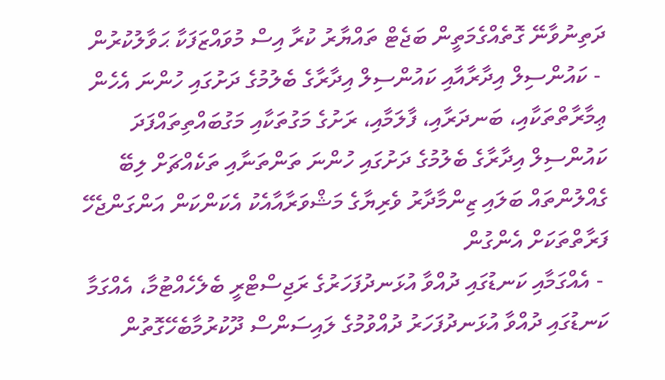ދަތިނުވާނޭ ގޮތެއްގެމަތީން ބަޖެޓް ތައްޔާރު ކުރާ އިސް މުވައްޒަފަކާ ޙަވާލުކުރުން
 - ކައުންސިލް އިދާރާއާއި ކައުންސިލް އިދާރާގެ ބެލުމުގެ ދަށުގައި ހުންނަ އެހެން ޢިމާރާތްތަކާއި، ބަނދަރާއި، ފާލަމާއި، ރަށުގެ މަގުތަކާއި މަގުބައްތިތައްފަދަ ކައުންސިލް އިދާރާގެ ބެލުމުގެ ދަށުގައި ހުންނަ ތަންތަނާއި ތަކެއްޗަށް ލިބޭ ގެއްލުންތައް ބަލައި ޒިންމާދާރު ވެރިޔާގެ މަޝްވަރާއާއެކު އެކަންކަން އަންގަންޖެހޭ ފަރާތްތަކަށް އެންގުން
 - އެއްގަމާއި ކަނޑުގައި ދުއްވާ އުޅަނދުފަހަރުގެ ރަޖިސްޓްރީ ބެލެހެއްޓުމާ، އެއްގަމާ ކަނޑުގައި ދުއްވާ އުޅަނދުފަހަރު ދުއްވުމުގެ ލައިސަންސް ދޫކުރުމާބެހޭގޮތުން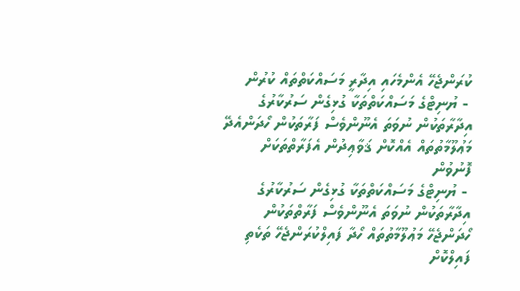ކުރަންޖެހޭ އެންމެހައި އިދާރީ މަސައްކަތްތައް ކުރުން
 - ޔުނިޓްގެ މަސައްކަތްތަކާ ގުޅިގެން ސަރުކާރުގެ އިދާރާތަކުން ނުވަތަ އެނޫންވެސް ފަރާތަކުން ހޯދަންއެދޭ މަޢުލޫމާތުތައް އެއްކޮށް ޤަވާޢިދުން އެފަރާތްތަކަށް ފޮނުވުން
 - ޔުނިޓްގެ މަސައްކަތްތަކާ ގުޅިގެން ސަރުކާރުގެ އިދާރާތަކުން ނުވަތަ އެނޫންވެސް ފަރާތްތަކުން ހޯދަންޖެހޭ މަޢުލޫމާތުތައް ހޯދާ ފައިލްކުރަންޖެހޭ ތަކެތި ފައިލްކޮށް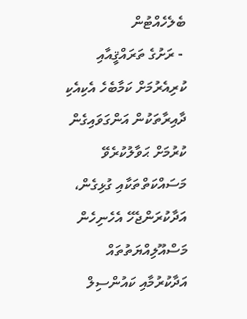ބެލެހެއްޓުން
 - ރަށުގެ ތަރައްޤީއާއި ކުރިއެރުމަށް ކަމާބެހެ އެކިއެކި ދާއިރާތަކުން އަންގަވައިގެން ކުރުމަށް ޙަވާލުކުރެވޭ މަސައްކަތްތަކާއި ގުޅިގެން، އަދާކުރަންޖެހޭ އެހެނިހެން މަސްއޫލިއްޔަތުތައް އަދާކުރުމާއި ކައުންސިލް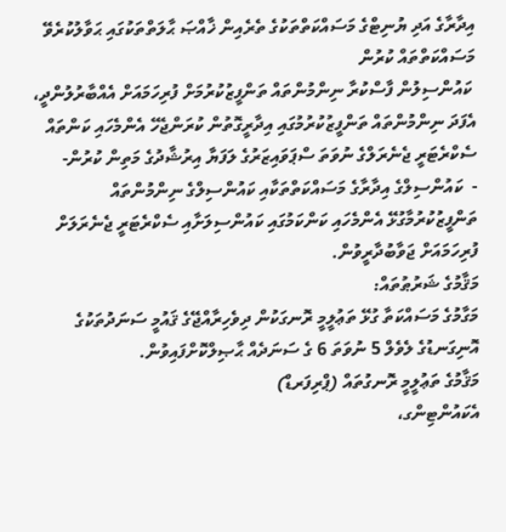އިދާރާގެ އަދި ޔުނިޓްގެ މަސައްކަތްތަކުގެ ތެރެއިން ޚާއްޞަ ޙާލަތްތަކުގައި ޙަވާލުކުރެވޭ މަސައްކަތްތައް ކުރުން
 ކައުންސިލުން ފާސްކުރާ ނިންމުންތައް ތަންފީޒުކުރުމަށް ފުރިހަމައަށް އެއްބާރުލުންދީ، އެފަދަ ނިންމުންތައް ތަންފީޒުކުރުމުގައި އިދާރީގޮތުން ކުރަންޖެހޭ އެންމެހައި ކަންތައް ސެކްރެޓަރީ ޖެނެރަލްގެ ނުވަތަ ސްޕަވައިޒަރުގެ ލަފަޔާ އިރުޝާދުގެ މަތިން ކުރުން-
-  ކައުންސިލްގެ އިދާރާގެ މަސައްކަތްތަކާއި ކައުންސިލްގެ ނިންމުންތައް ތަންފީޒުކުރުމާގުޅޭ އެންމެހައި ކަންކަމުގައި ކައުންސިލަށާއި ސެކްރެޓަރީ ޖެނެރަލަށް ފުރިހަމައަށް ޖަވާބުދާރީވުން.
މަޤާމުގެ ޝަރުޠުތައް:
މަގާމުގެ މަސައްކަތާ ގުޅޭ ތަޢުލީމީ ރޮނގަކުން ދިވެހިރާއްޖޭގެ ޤައުމީ ސަނަދުތަކުގެ އޮނިގަނޑުގެ ލެވެލް 5 ނުވަތަ 6 ގެ ސަނަދެއް ޙާޞިލްކޮށްފައިވުން.
މަޤާމުގެ ތަޢުލީމީ ރޮނގުތައް (ޕްރިފަރޑް)
އެކައުންޓިންގ،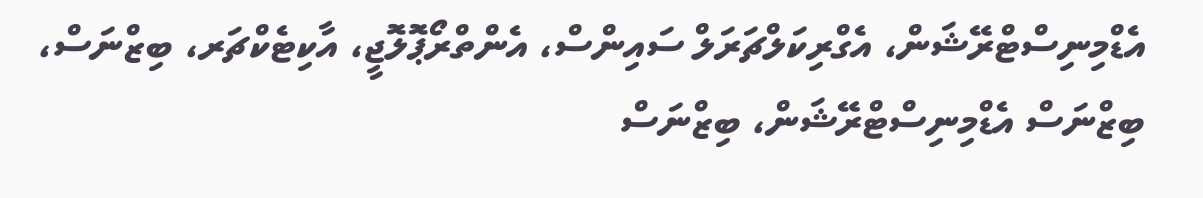އެޑްމިނިސްޓްރޭޝަން، އެގްރިކަލްޗަރަލް ސައިންސް، އެންތްރޯޕޮލޮޖީ، އާކިޓެކްޗަރ، ބިޒްނަސް، ބިޒްނަސް އެޑްމިނިސްޓްރޭޝަން، ބިޒްނަސް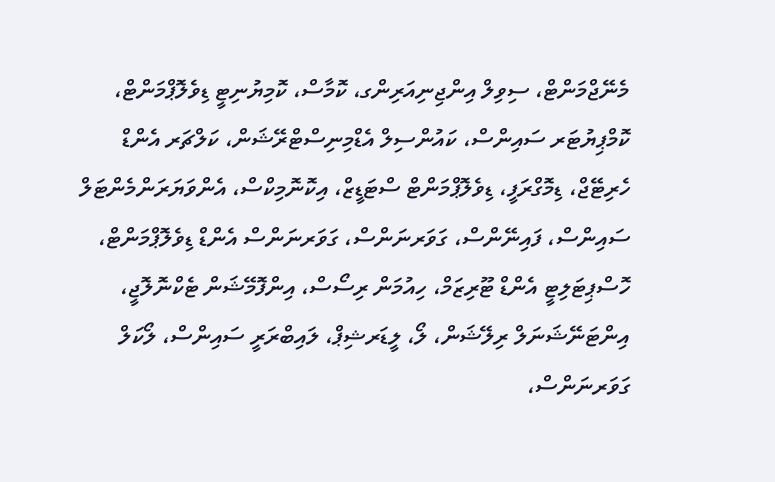މެނޭޖްމަންޓް، ސިވިލް އިންޖިނިއަރިންގ، ކޮމާސް، ކޮމިޔުނިޓީ ޑިވެލޮޕްމަންޓް، ކޮމްޕިޔުޓަރ ސައިންސް، ކައުންސިލް އެޑްމިނިސްޓްރޭޝަން، ކަލްޗަރ އެންޑް ހެރިޓޭޖް، ޑިމޮގްރަފީ، ޑިވެލޮޕްމަންޓް ސްޓަޑީޒް، އިކޮނޮމިކްސް، އެންވަޔަރަންމެންޓަލް ސައިންސް، ފައިނޭންސް، ގަވަރނަންސް، ގަވަރނަންސް އެންޑް ޑިވެލޮޕްމަންޓް، ހޮސްޕިޓަލިޓީ އެންޑް ޓޫރިޒަމް، ހިއުމަން ރިސޯސް، އިންފޮމޭޝަން ޓެކްނޮލޮޖީ، އިންޓަނޭޝަނަލް ރިލޭޝަން، ލޯ، ލީޑަރޝިޕް، ލައިބްރަރީ ސައިންސް، ލޯކަލް ގަވަރނަންސް،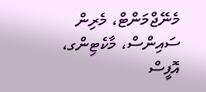މެނޭޖްމަންޓް، މެރިން ސައިންސް، މާކެޓިންގ، އޮފީސް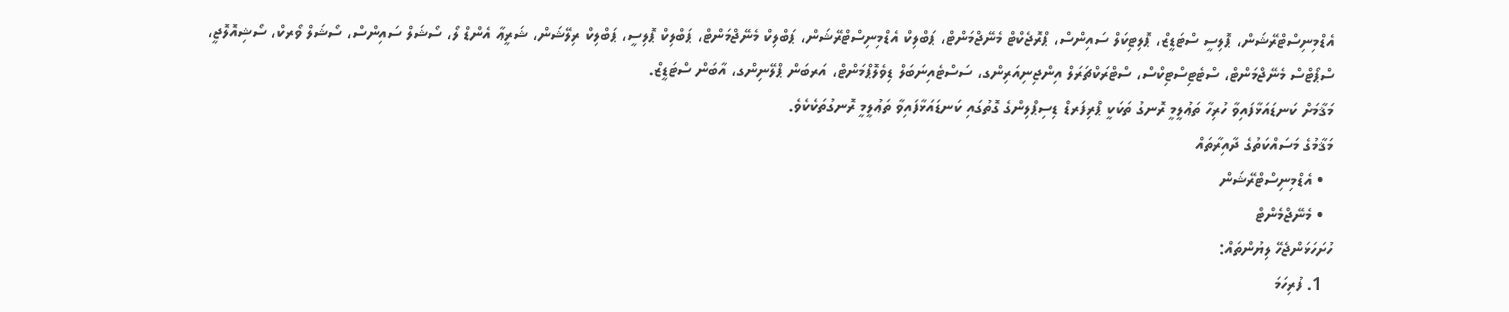އެޑްމިނިސްޓްރޭޝަން، ޕޮލިސީ ސްޓަޑީޒް، ޕޮލިޓިކަލް ސައިންސް، ޕްރޮޖެކްޓް މެނޭޖްމަންޓް، ޕަބްލިކް އެޑްމިނިސްޓްރޭޝަން، ޕަބްލިކް މެނޭޖްމަންޓް، ޕަބްލިކް ޕޮލިސީ، ޕަބްލިކް ރިލޭޝަން، ޝަރީޢާ އެންޑް ލޯ، ސޯޝަލް ސައިންސް، ސޯޝަލް ވޯރކް، ސޯޝިއޮލޮޖީ، ސްޕޯޓްސް މެނޭޖްމަންޓް، ސްޓެޓިސްޓިކްސް، ސްޓްރަކްޗަރަލް އިންޖިނިއަރިންގ، ސަސްޓެއިނަބަލް ޑިވެލޮޕްމަންޓް، އަރބަން ޕްލޭނިންގ، އާބަން ސްޓަޑީޒް.
މަޤާމަށް ކަނޑައަޅާފައިވާ ހުރިހާ ތަޢުލީމީ ރޮނގު ތަކަކީ ޕްރިފަރޑް ޑިސިޕްލިންގެ ގޮތުގައި ކަނޑައަޅާފައިވާ ތަޢުލީމީ ރޮނގުތަކެކެވެ.
މަޤާމުގެ މަސައްކަތުގެ ދާއިރާތައް
  • އެޑްމިނިސްޓްރޭޝަން
  • މެނޭޖްމެންޓް
ހުށަހަޅަންޖެހޭ ލިޔުންތައް:
  1. ފުރިހަމަ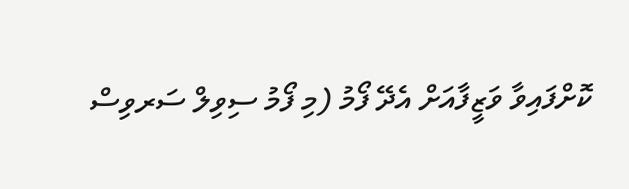ކޮށްފައިވާ ވަޒީފާއަށް އެދޭ ފޯމު (މި ފޯމު ސިވިލް ސަރވިސް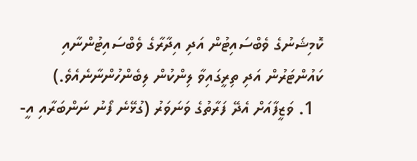ކޮމިޝަނުގެ ވެބްސައިޓުން އަދި އިދާރާގެ ވެބްސައިޓުންނާއި ކައުންޓަރުން އަދި ތިރީގައިވާ ލިންކުން ލިބެންހުންނާނެއެވެ.)
  1. ވަޒީފާއަށް އެދޭ ފަރާތުގެ ވަނަވަރު (ގުޅޭނެ ފޯނު ނަންބަރާއި އީ-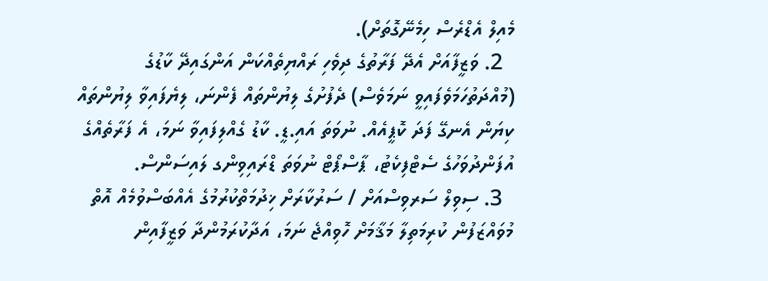މެއިލް އެޑްރެސް ހިމެނޭގޮތަށް).
  2. ވަޒީފާއަށް އެދޭ ފަރާތުގެ ދިވެހި ރައްޔިތެއްކަން އަންގައިދޭ ކާޑުގެ (މުއްދަތުހަމަވެފައިވީ ނަމަވެސް) ދެފުށުގެ ލިޔުންތައް ފެންނަ، ލިޔެފައިވާ ލިޔުންތައް ކިޔަން އެނގޭ ފަދަ ކޮޕީއެއް. ނުވަތަ އައި.ޑީ. ކާޑު ގެއްލިފައިވާ ނަމަ، އެ ފަރާތެއްގެ އުފަންދުވަހުގެ ސެޓްފިކެޓު، ޕާސްޕޯޓް ނުވަތަ ޑްރައިވިންގ ލައިސަންސް.
  3. ސިވިލް ސަރވިސްއަށް / ސަރުކާރަށް ޚިދުމަތްކުރުމުގެ އެއްބަސްވުމެއް އޮތް މުވައްޒަފުން ކުރިމަތިލާ މަޤާމަށް ހޮވިއްޖެ ނަމަ، އަދާކުރަމުންދާ ވަޒީފާއިން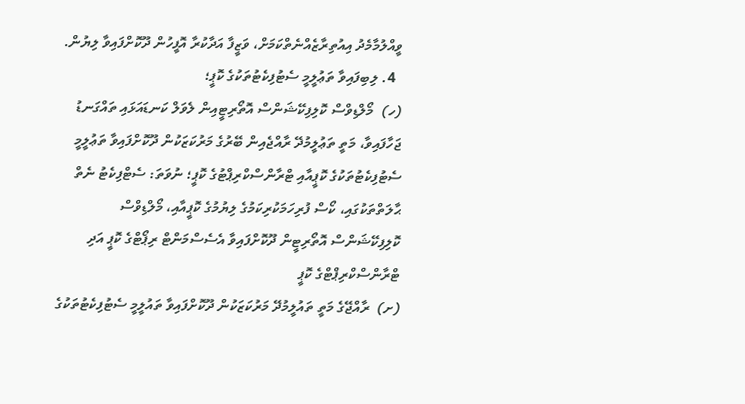ވީއްލުމާމެދު އިއުތިރާޒެއްނެތްކަމަށް، ވަޒީފާ އަދާކުރާ އޮފީހުން ދޫކޮށްފައިވާ ލިޔުން.
  4. ލިބިފައިވާ ތަޢުލީމީ ސެޓުފިކެޓުތަކުގެ ކޮޕީ؛
(ހ)  މޯލްޑިވްސް ކޮލިފިކޭޝަންސް އޮތޯރިޓީއިން ލެވަލް ކަނޑައަޅައި ތައްގަނޑު ޖަހާފައިވާ، މަތީ ތަޢުލީމުދޭ ރާއްޖެއިން ބޭރުގެ މަރުކަޒަކުން ދޫކޮށްފައިވާ ތަޢުލީމީ ސެޓުފިކެޓުތަކުގެ ކޮޕީއާއި ޓްރާންސްކްރިޕްޓުގެ ކޮޕީ؛ ނުވަތަ: ސެޓްފިކެޓު ނެތް ޙާލަތްތަކުގައި، ކޯސް ފުރިހަމަކުރިކަމުގެ ލިޔުމުގެ ކޮޕީއާއި، މޯލްޑިވްސް ކޮލިފިކޭޝަންސް އޮތޯރިޓީން ދޫކޮށްފައިވާ އެސެސްމަންޓް ރިޕޯޓްގެ ކޮޕީ އަދި ޓްރާންސްކްރިޕްޓްގެ ކޮޕީ
(ށ)  ރާއްޖޭގެ މަތީ ތައުލީމުދޭ މަރުކަޒަކުން ދޫކޮށްފައިވާ ތައުލީމީ ސެޓުފިކެޓުތަކުގެ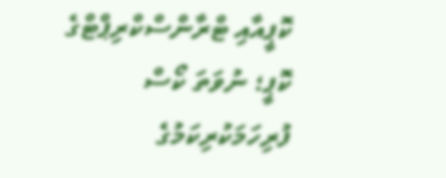ކޮޕީއާއި ޓްރާންސްކްރިޕްޓްގެ ކޮޕީ؛ ނުވަތަ ކޯސް ފުރިހަމަކުރިކަމުގެ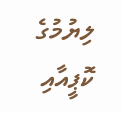ލިޔުމުގެ ކޮޕީއާއި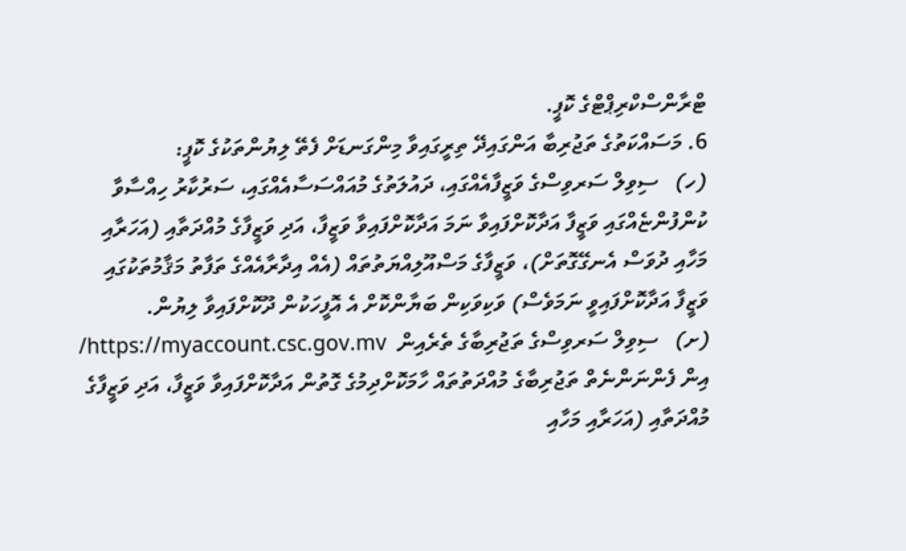ޓްރާންސްކްރިޕްޓްގެ ކޮޕީ.
6. މަސައްކަތުގެ ތަޖުރިބާ އަންގައިދޭ ތިރީގައިވާ މިންގަނޑަށް ފެތޭ ލިޔުންތަކުގެ ކޮޕީ:
(ހ)   ސިވިލް ސަރވިސްގެ ވަޒީފާއެއްގައި، ދައުލަތުގެ މުއައްސަސާއެއްގައި، ސަރުކާރު ހިއްސާވާ ކުންފުންޏެއްގައި ވަޒީފާ އަދާކޮށްފައިވާ ނަމަ އަދާކޮށްފައިވާ ވަޒީފާ، އަދި ވަޒީފާގެ މުއްދަތާއި (އަހަރާއި މަހާއި ދުވަސް އެނގޭގޮތަށް)، ވަޒީފާގެ މަސްއޫލިއްޔަތުތައް (އެއް އިދާރާއެއްގެ ތަފާތު މަޤާމުތަކުގައި ވަޒީފާ އަދާކޮށްފައިވީ ނަމަވެސް) ވަކިވަކިން ބަޔާންކޮށް އެ އޮފީހަކުން ދޫކޮށްފައިވާ ލިޔުން.
(ށ)   ސިވިލް ސަރވިސްގެ ތަޖުރިބާގެ ތެރެއިން  https://myaccount.csc.gov.mv/   އިން ފެންނަންނެތް ތަޖުރިބާގެ މުއްދަތުތައް ހާމަކޮށްދިމުގެ ގޮތުން އަދާކޮށްފައިވާ ވަޒީފާ، އަދި ވަޒީފާގެ މުއްދަތާއި (އަހަރާއި މަހާއި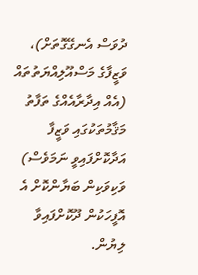ދުވަސް އެނގޭގޮތަށް)، ވަޒީފާގެ މަސްއޫލިއްޔަތުތައް (އެއް އިދާރާއެއްގެ ތަފާތު މަޤާމުތަކުގައި ވަޒީފާ އަދާކޮށްފައިވީ ނަމަވެސް) ވަކިވަކިން ބަޔާންކޮށް އެ އޮފީހަކުން ދޫކޮށްފައިވާ ލިޔުން.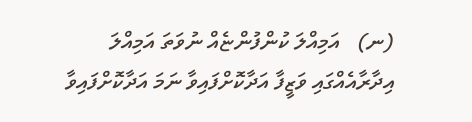(ނ)   އަމިއްލަ ކުންފުންޏެއް ނުވަތަ އަމިއްލަ އިދާރާއެއްގައި ވަޒީފާ އަދާކޮށްފައިވާ ނަމަ އަދާކޮށްފައިވާ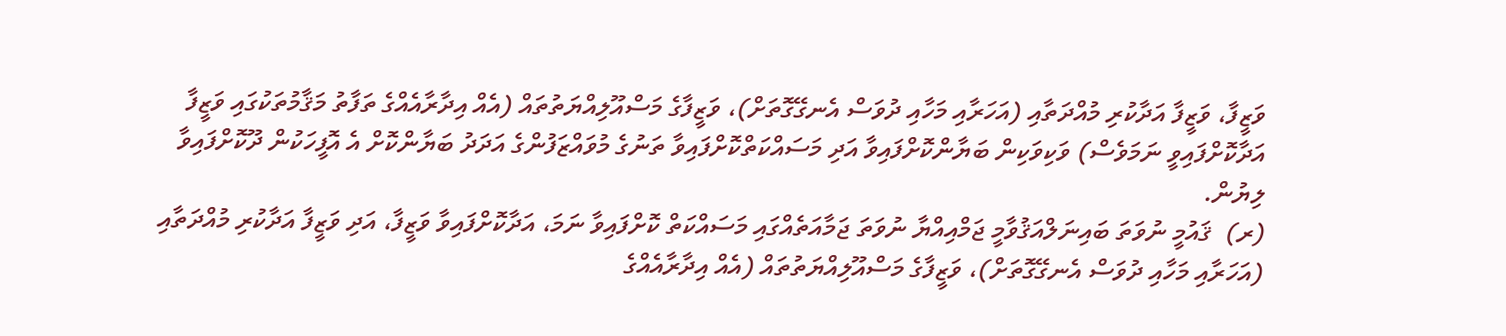ވަޒީފާ، ވަޒީފާ އަދާކުރި މުއްދަތާއި (އަހަރާއި މަހާއި ދުވަސް އެނގޭގޮތަށް)، ވަޒީފާގެ މަސްއޫލިއްޔަތުތައް (އެއް އިދާރާއެއްގެ ތަފާތު މަޤާމުތަކުގައި ވަޒީފާ އަދާކޮށްފައިވީ ނަމަވެސް) ވަކިވަކިން ބަޔާންކޮށްފައިވާ އަދި މަސައްކަތްކޮށްފައިވާ ތަނުގެ މުވައްޒަފުންގެ އަދަދު ބަޔާންކޮށް އެ އޮފީހަކުން ދޫކޮށްފައިވާ ލިޔުން.
(ރ)  ޤައުމީ ނުވަތަ ބައިނަލްއަޤުވާމީ ޖަމްއިއްޔާ ނުވަތަ ޖަމާއަތެއްގައި މަސައްކަތް ކޮށްފައިވާ ނަމަ، އަދާކޮށްފައިވާ ވަޒީފާ، އަދި ވަޒީފާ އަދާކުރި މުއްދަތާއި (އަހަރާއި މަހާއި ދުވަސް އެނގޭގޮތަށް)، ވަޒީފާގެ މަސްއޫލިއްޔަތުތައް (އެއް އިދާރާއެއްގެ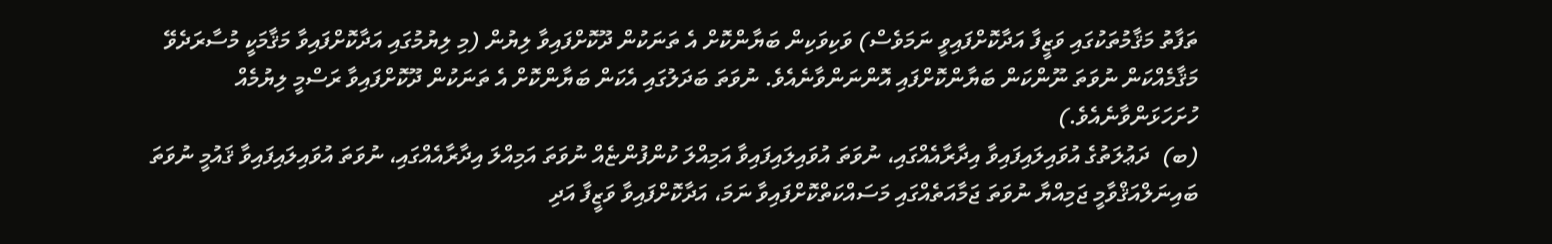ތަފާތު މަޤާމުތަކުގައި ވަޒީފާ އަދާކޮށްފައިވީ ނަމަވެސް) ވަކިވަކިން ބަޔާންކޮށް އެ ތަނަކުން ދޫކޮށްފައިވާ ލިޔުން (މި ލިޔުމުގައި އަދާކޮށްފައިވާ މަޤާމަކީ މުސާރަދެވޭ މަޤާމެއްކަން ނުވަތަ ނޫންކަން ބަޔާންކޮށްފައި އޮންނަންވާނެއެވެ. ނުވަތަ ބަދަލުގައި އެކަން ބަޔާންކޮށް އެ ތަނަކުން ދޫކޮށްފައިވާ ރަސްމީ ލިޔުމެއް ހުށަހަޅަންވާނެއެވެ.)
(ބ)  ދަޢުލަތުގެ އުވައިލައިފައިވާ އިދާރާއެއްގައި، ނުވަތަ އުވައިލައިފައިވާ އަމިއްލަ ކުންފުންޏެއް ނުވަތަ އަމިއްލަ އިދާރާއެއްގައި، ނުވަތަ އުވައިލައިފައިވާ ޤައުމީ ނުވަތަ ބައިނަލްއަޤްވާމީ ޖަމިއްޔާ ނުވަތަ ޖަމާއަތެއްގައި މަސައްކަތްކޮށްފައިވާ ނަމަ، އަދާކޮށްފައިވާ ވަޒީފާ އަދި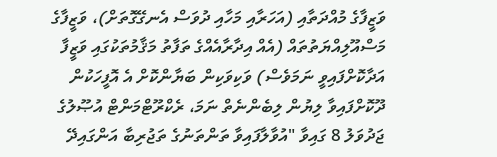ވަޒީފާގެ މުއްދަތާއި (އަހަރާއި މަހާއި ދުވަސް އެނގޭގޮތަށް)، ވަޒީފާގެ މަސްއޫލިއްޔަތުތައް (އެއް އިދާރާއެއްގެ ތަފާތު މަޤާމުތަކުގައި ވަޒީފާ އަދާކޮށްފައިވީ ނަމަވެސް) ވަކިވަކިން ބަޔާންކޮށް އެ އޮފީހަކުން ދޫކޮށްފައިވާ ލިޔުން ލިބެންނެތް ނަމަ، ރެކްރޫޓްމަންޓް އުޞޫލުގެ ޖަދުވަލު 8 ގައިވާ "އުވާލާފައިވާ ތަންތަނުގެ ތަޖުރިބާ އަންގައިދޭ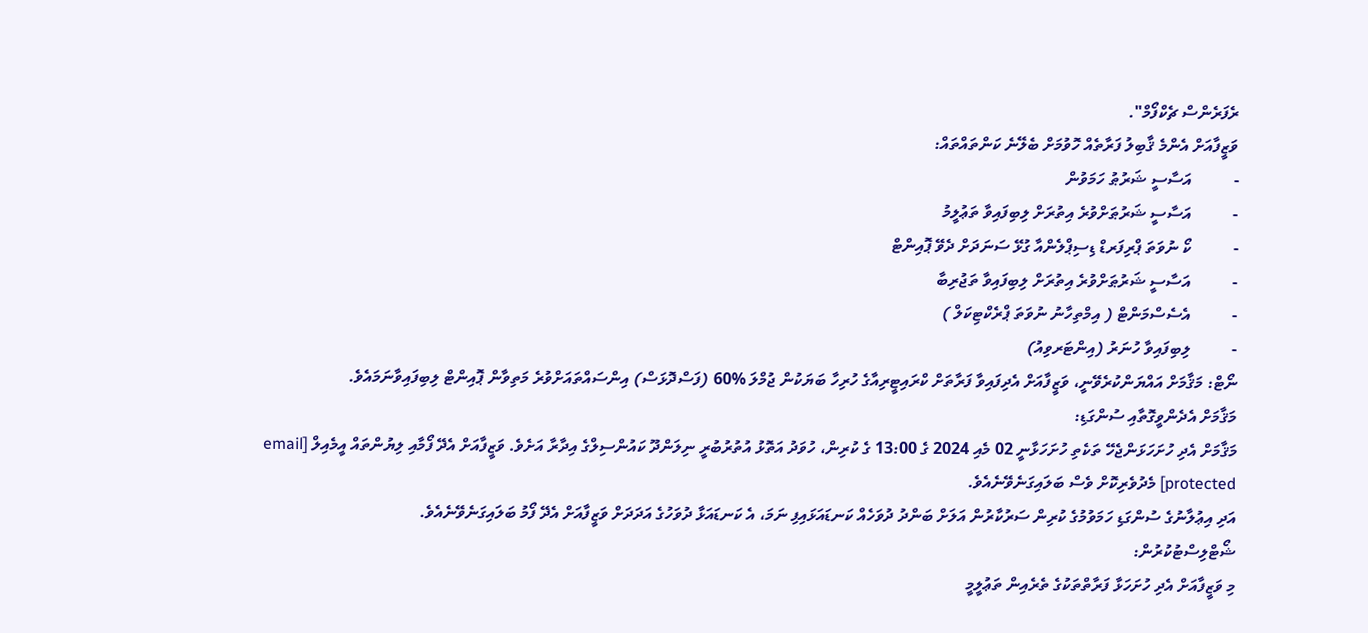ރެފަރެންސް ޗެކްފޯމް".
ވަޒީފާއަށް އެންމެ ޤާބިލު ފަރާތެއް ހޮވުމަށް ބެލޭނެ ކަންތައްތައް:
-          އަސާސީ ޝަރުޠު ހަމަވުން
-          އަސާސީ ޝަރުޠަށްވުރެ އިތުރަށް ލިބިފައިވާ ތަޢުލީމު
-          ކޯ ނުވަތަ ޕްރިފަރޑް ޑިސިޕްލެންއާ ގުޅޭ ސަނަދަށް ދެވޭ ޕޮއިންޓް
-          އަސާސީ ޝަރުޠަށްވުރެ އިތުރަށް ލިބިފައިވާ ތަޖުރިބާ
-          އެސެސްމަންޓް ( އިމްތިހާނު ނުވަތަ ޕްރެކްޓިކަލް )
-          ލިބިފައިވާ ހުނަރު (އިންޓަރވިއު)
ނޯޓް: މަޤާމަށް އައްޔަންކުރެވޭނީ، ވަޒީފާއަށް އެދިފައިވާ ފަރާތަށް ކްރައިޓީރިއާގެ ހުރިހާ ބަޔަކުން ޖުމްލަ %60 (ފަސްދޮޅަސް) އިންސައްތައަށްވުރެ މަތިވާން ޕޮއިންޓް ލިބިފައިވާނަމައެވެ.
މަޤާމަށް އެދެންވީގޮތާއި ސުންގަޑި:
މަޤާމަށް އެދި ހުށަހަޅަންޖެހޭ ތަކެތި ހުށަހަޅާނީ 02 މެއި 2024 ގެ 13:00 ގެ ކުރިން، ހުވަދު އަތޮޅު އުތުރުބުރީ ނިލަންދޫ ކައުންސިލްގެ އިދާރާ އަށެވެ. ވަޒީފާއަށް އެދޭ ފޯމާއި ލިޔުންތައް އީމެއިލް [email protected] މެދުވެރިކޮށް ވެސް ބަލައިގަނެވޭނެއެވެ.
އަދި އިޢުލާނުގެ ސުންގަޑި ހަމަވުމުގެ ކުރިން ސަރުކާރުން އަލަށް ބަންދު ދުވަހެއް ކަނޑައަޅައިފި ނަމަ، އެ ކަނޑައަޅާ ދުވަހުގެ އަދަދަށް ވަޒީފާއަށް އެދޭ ފޯމު ބަލައިގަނެވޭނެއެވެ.
ޝޯޓްލިސްޓުކުރުން:
މި ވަޒީފާއަށް އެދި ހުށަހަޅާ ފަރާތްތަކުގެ ތެރެއިން ތަޢުލީމީ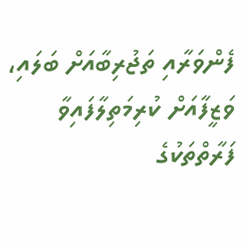ފެންވަރާއި ތަޖުރިބާއަށް ބަލައި، ވަޒީފާއަށް ކުރިމަތިލާފައިވާ ފަރާތްތަކުގެ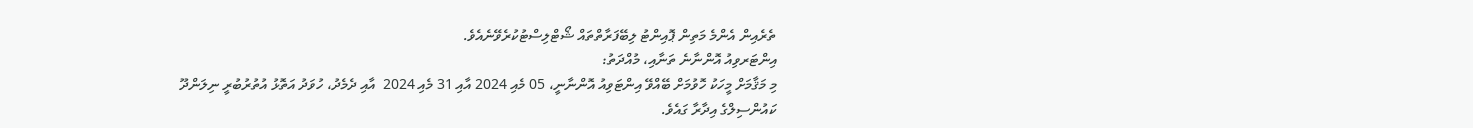ތެރެއިން އެންމެ މަތިން ޕޮއިންޓު ލިބޭފަރާތްތައް ޝޯޓްލިސްޓުކުރެވޭނެއެވެ.
އިންޓަރވިއު އޮންނާނެ ތަނާއި، މުއްދަތު:
މި މަޤާމަށް މީހަކު ހޮވުމަށް ބޭއްވޭ އިންޓަވިއު އޮންނާނީ، 05 މެއި 2024 އާއި 31 މެއި 2024  އާއި ދެމެދު، ހުވަދު އަތޮޅު އުތުރުބުރީ ނިލަންދޫ ކައުންސިލްގެ އިދާރާ ގައެވެ.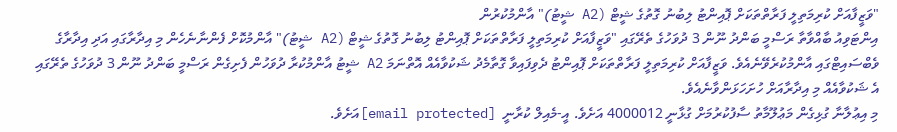"ވަޒީފާއަށް ކުރިމަތިލީ ފަރާތްތަކަށް ޕޮއިންޓު ލިބުނު ގޮތުގެ ޝީޓް (A2 ޝީޓު)" އާންމުކުރުން
އިންޓަވިއު ބާއްވާތާ ރަސްމީ ބަންދު ނޫން 3 ދުވަހުގެ ތެރޭގައި "ވަޒީފާއަށް ކުރިމަތިލީ ފަރާތްތަކަށް ޕޮއިންޓު ލިބުނު ގޮތުގެ ޝީޓް (A2 ޝީޓު)" އާންމުކޮށް ފެންނާނެހެން މި އިދާރާގައި އަދި އިދާރާގެ ވެބްސައިޓްގައި އާންމުކުރެވޭނެއެވެ. ވަޒީފާއަށް ކުރިމަތިލީ ފަރާތްތަކަށް ޕޮއިންޓު ދެވިފައިވާ ގޮތާމެދު ޝަކުވާއެއް އޮތްނަމަ A2 ޝީޓު އާންމުކުރާ ދުވަހުން ފެށިގެން ރަސްމީ ބަންދު ނޫން 3 ދުވަހުގެ ތެރޭގައި އެ ޝަކުވާއެއް މި އިދާރާއަށް ހުށަހަޅަންވާނެއެވެ.
މި އިޢުލާނާ ގުޅިގެން މަޢުލޫމާތު ސާފުކުރުމަށް ގުޅާނީ 4000012 އަށެވެ. އީ-މެއިލް ކުރާނީ  [email protected]އަށެވެ.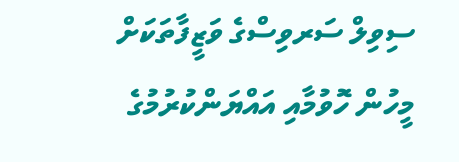ސިވިލް ސަރވިސްގެ ވަޒީފާތަކަށް މީހުން ހޮވުމާއި އައްޔަންކުރުމުގެ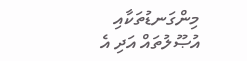މިންގަނޑުތަކާއި އުޞޫލުތައް އަދި އެ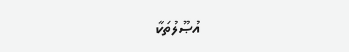އުޞޫލުތަކާ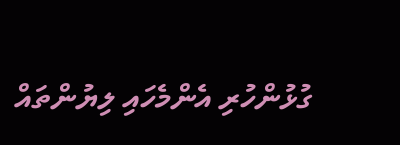ގުޅުންހުރި އެންމެހައި ލިޔުންތައް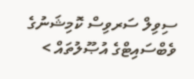ސިވިލް ސަރވިސް ކޮމިޝަނުގެ ވެބްސައިޓްގެ އުޞޫލުތައް >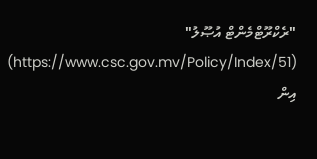"ރެކްރޫޓްމެންޓް އުޞޫލު" (https://www.csc.gov.mv/Policy/Index/51) އިން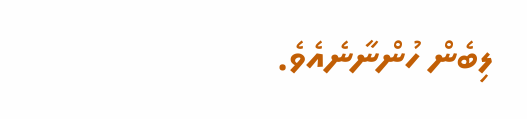ލިބެން ހުންނާނެއެވެ.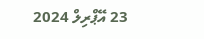23 އޭޕްރިލް 2024